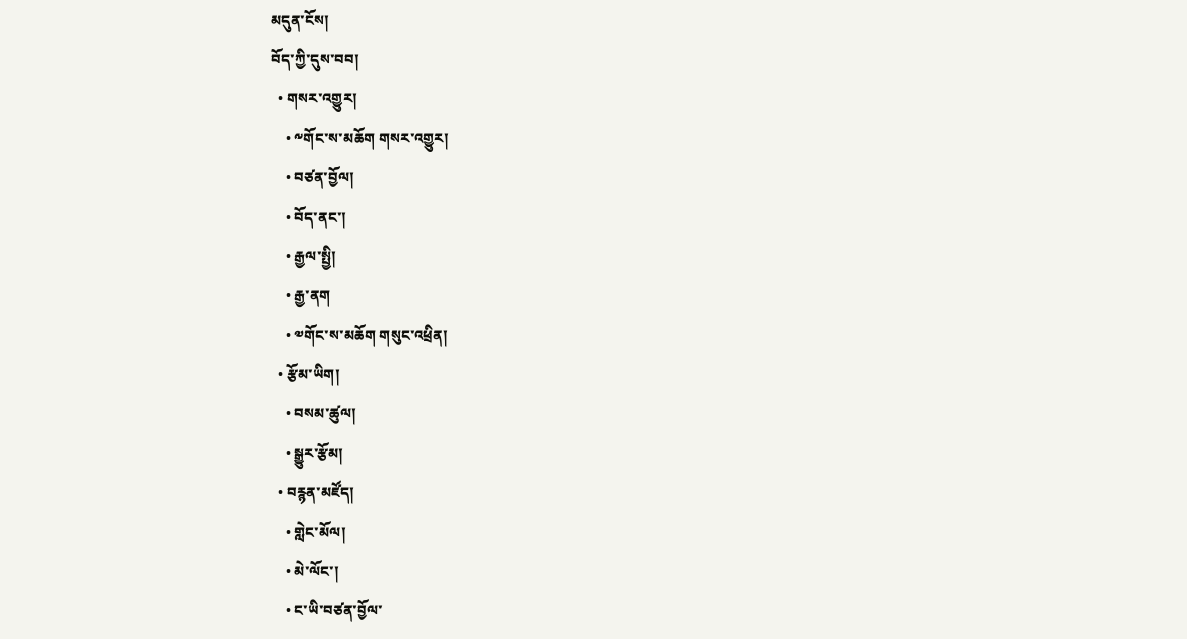མདུན་ངོས།
བོད་ཀྱི་དུས་བབ།
  • གསར་འགྱུར།
    • ༸གོང་ས་མཆོག གསར་འགྱུར།
    • བཙན་བྱོལ།
    • བོད་ནང་།
    • རྒྱལ་སྤྱི།
    • རྒྱ་ནག
    • ༧གོང་ས་མཆོག གསུང་འཕྲིན།
  • རྩོམ་ཡིག།
    • བསམ་ཚུལ།
    • སྒྱུར་རྩོམ།
  • བརྙན་མཛོད།
    • གླེང་མོལ།
    • མེ་ལོང་།
    • ང་ཡི་བཙན་བྱོལ་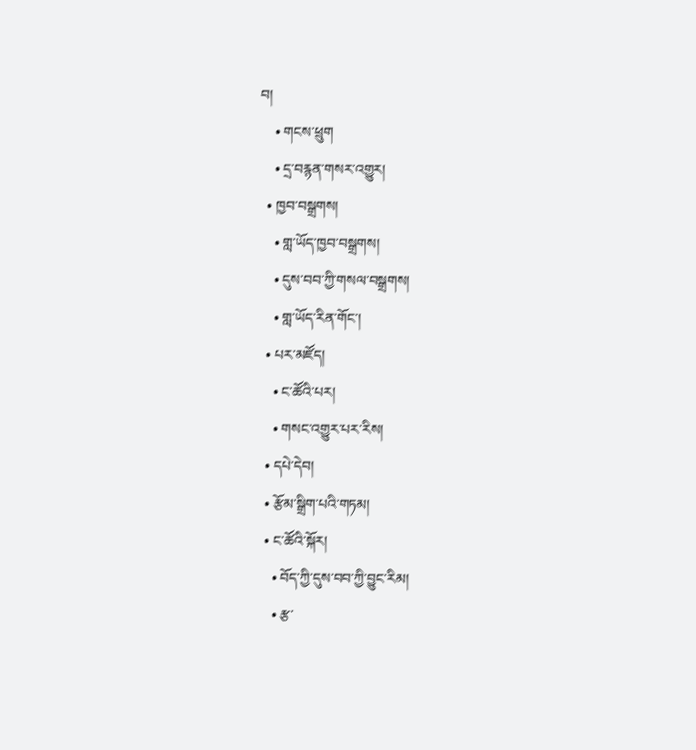བ།
    • གངས་ཕྲུག
    • དྲ་བརྙན་གསར་འགྱུར།
  • ཁྱབ་བསྒྲགས།
    • གླ་ཡོད་ཁྱབ་བསྒྲགས།
    • དུས་བབ་ཀྱི་གསལ་བསྒྲགས།
    • གླ་ཡོད་རིན་གོང་།
  • པར་མཛོད།
    • ང་ཚོའི་པར།
    • གསང་འགྱུར་པར་རིས།
  • དཔེ་དེབ།
  • རྩོམ་སྒྲིག་པའི་གཏམ།
  • ང་ཚོའི་སྐོར།
    • བོད་ཀྱི་དུས་བབ་ཀྱི་བྱུང་རིམ།
    • རྩ་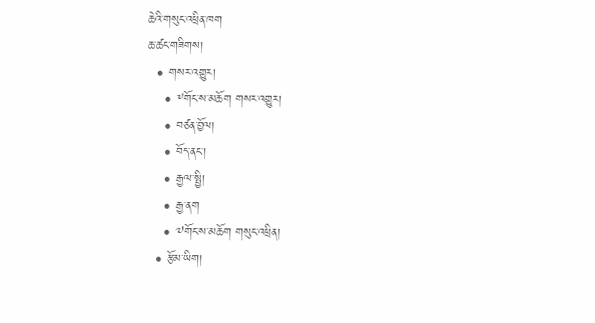ཆེའི་གསུང་འཕྲིན་ཁག
ཆ་ཚང་གཟིགས།
  • གསར་འགྱུར།
    • ༸གོང་ས་མཆོག གསར་འགྱུར།
    • བཙན་བྱོལ།
    • བོད་ནང་།
    • རྒྱལ་སྤྱི།
    • རྒྱ་ནག
    • ༧གོང་ས་མཆོག གསུང་འཕྲིན།
  • རྩོམ་ཡིག།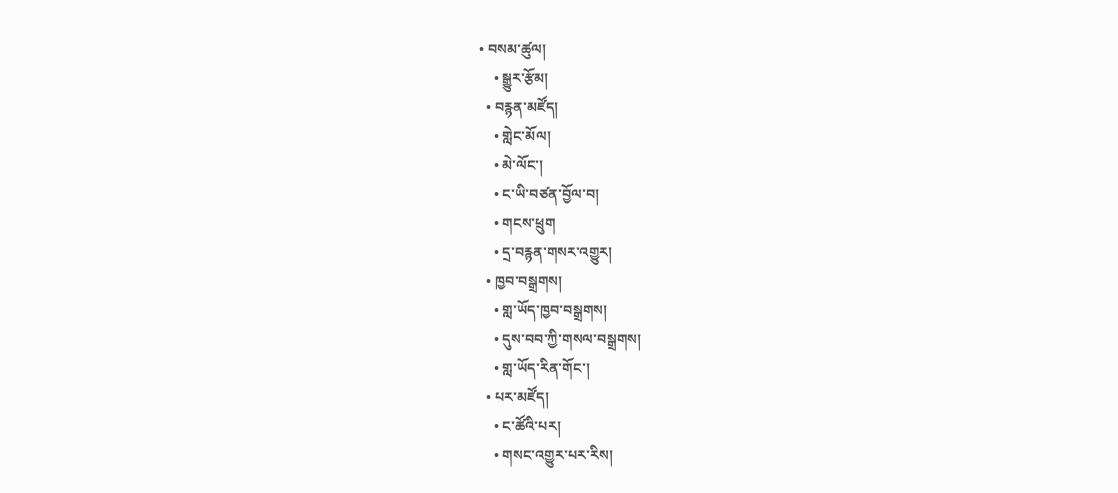• བསམ་ཚུལ།
    • སྒྱུར་རྩོམ།
  • བརྙན་མཛོད།
    • གླེང་མོལ།
    • མེ་ལོང་།
    • ང་ཡི་བཙན་བྱོལ་བ།
    • གངས་ཕྲུག
    • དྲ་བརྙན་གསར་འགྱུར།
  • ཁྱབ་བསྒྲགས།
    • གླ་ཡོད་ཁྱབ་བསྒྲགས།
    • དུས་བབ་ཀྱི་གསལ་བསྒྲགས།
    • གླ་ཡོད་རིན་གོང་།
  • པར་མཛོད།
    • ང་ཚོའི་པར།
    • གསང་འགྱུར་པར་རིས།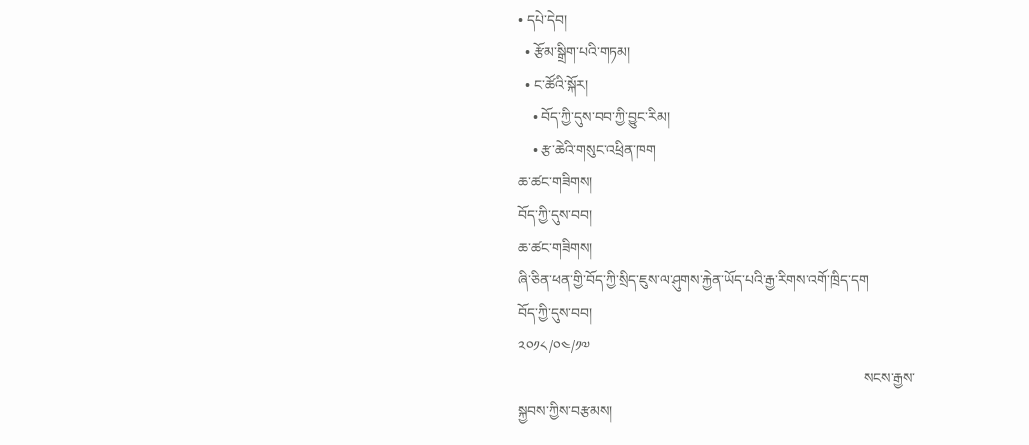• དཔེ་དེབ།
  • རྩོམ་སྒྲིག་པའི་གཏམ།
  • ང་ཚོའི་སྐོར།
    • བོད་ཀྱི་དུས་བབ་ཀྱི་བྱུང་རིམ།
    • རྩ་ཆེའི་གསུང་འཕྲིན་ཁག
ཆ་ཚང་གཟིགས།
བོད་ཀྱི་དུས་བབ།
ཆ་ཚང་གཟིགས།
ཞི་ཅིན་ཕན་གྱི་བོད་ཀྱི་སྲིད་ཇུས་ལ་ཤུགས་རྐྱེན་ཡོད་པའི་རྒྱ་རིགས་འགོ་ཁྲིད་དག
བོད་ཀྱི་དུས་བབ།
༢༠༡༨/༠༤/༡༧
                                                                                               སངས་རྒྱས་སྐྱབས་ཀྱིས་བརྩམས།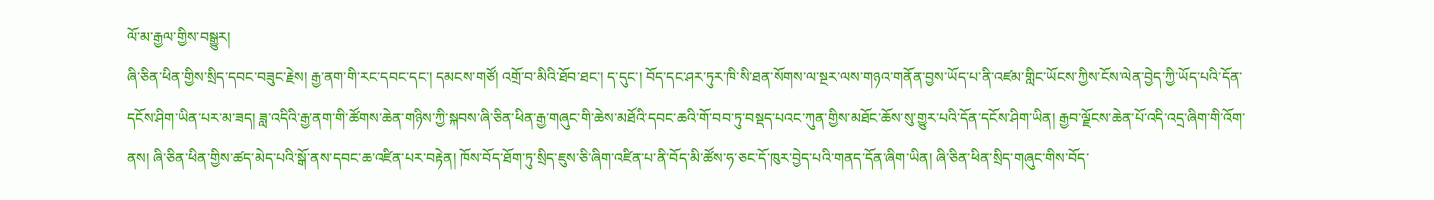ལོ་མ་རྒྱལ་གྱིས་བསྒྱུར།
ཞི་ཅིན་ཕིན་གྱིས་སྲིད་དབང་བཟུང་རྗེས། རྒྱ་ནག་གི་རང་དབང་དང་། དམངས་གཙོ། འགྲོ་བ་མིའི་ཐོབ་ཐང་། ད་དུང་། བོད་དང་ཤར་ཏུར་ཁི་སི་ཐན་སོགས་ལ་སྔར་ལས་གཉའ་གནོན་བྱས་ཡོད་པ་ནི་འཛམ་གླིང་ཡོངས་ཀྱིས་ངོས་ལེན་བྱེད་ཀྱི་ཡོད་པའི་དོན་དངོས་ཤིག་ཡིན་པར་མ་ཟད། ཟླ་འདིའི་རྒྱ་ནག་གི་ཚོགས་ཆེན་གཉིས་ཀྱི་སྐབས་ཞི་ཅིན་ཕིན་རྒྱ་གཞུང་གི་ཆེས་མཐོའི་དབང་ཆའི་གོ་བབ་ཏུ་བསྡད་པའང་ཀུན་གྱིས་མཐོང་ཆོས་སུ་གྱུར་པའི་དོན་དངོས་ཤིག་ཡིན། རྒྱབ་ལྗོངས་ཆེན་པོ་འདི་འདྲ་ཞིག་གི་འོག་ནས། ཞི་ཅིན་ཕིན་གྱིས་ཚད་མེད་པའི་སྒོ་ནས་དབང་ཆ་འཛིན་པར་བརྟེན། ཁོས་བོད་ཐོག་ཏུ་སྲིད་ཇུས་ཅི་ཞིག་འཛིན་པ་ནི་བོད་མི་ཚོས་ཧ་ཅང་དོ་ཁུར་བྱེད་པའི་གནད་དོན་ཞིག་ཡིན། ཞི་ཅིན་ཕིན་སྲིད་གཞུང་གིས་བོད་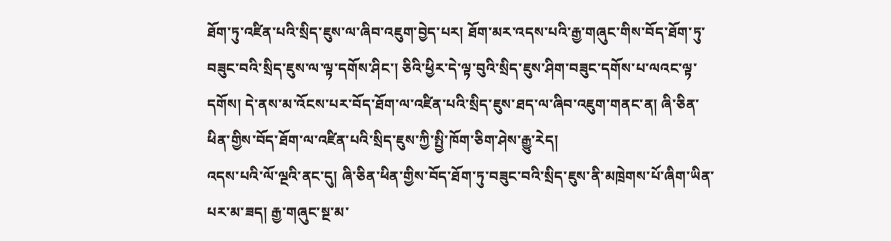ཐོག་ཏུ་འཛིན་པའི་སྲིད་ཇུས་ལ་ཞིབ་འཇུག་བྱེད་པར། ཐོག་མར་འདས་པའི་རྒྱ་གཞུང་གིས་བོད་ཐོག་ཏུ་བཟུང་བའི་སྲིད་ཇུས་ལ་ལྟ་དགོས་ཤིང་། ཅིའི་ཕྱིར་དེ་ལྟ་བུའི་སྲིད་ཇུས་ཤིག་བཟུང་དགོས་པ་ལའང་ལྟ་དགོས། དེ་ནས་མ་འོངས་པར་བོད་ཐོག་ལ་འཛིན་པའི་སྲིད་ཇུས་ཐད་ལ་ཞིབ་འཇུག་གནང་ན། ཞི་ཅིན་ཕིན་གྱིས་བོད་ཐོག་ལ་འཛིན་པའི་སྲིད་ཇུས་ཀྱི་སྤྱི་ཁོག་ཅིག་ཤེས་རྒྱུ་རེད།
འདས་པའི་ལོ་ལྔའི་ནང་དུ། ཞི་ཅིན་ཕིན་གྱིས་བོད་ཐོག་ཏུ་བཟུང་བའི་སྲིད་ཇུས་ནི་མཁྲེགས་པོ་ཞིག་ཡིན་པར་མ་ཟད། རྒྱ་གཞུང་སྔ་མ་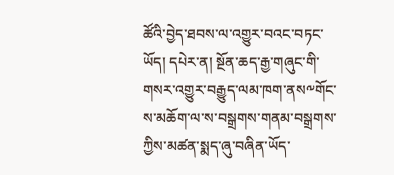ཚོའི་བྱེད་ཐབས་ལ་འགྱུར་བའང་བཏང་ཡོད། དཔེར་ན། སྔོན་ཆད་རྒྱ་གཞུང་གི་གསར་འགྱུར་བརྒྱུད་ལམ་ཁག་ནས༸གོང་ས་མཆོག་ལ་ས་བསྒྲགས་གནམ་བསྒྲགས་ཀྱིས་མཚན་སྨད་ཞུ་བཞིན་ཡོད་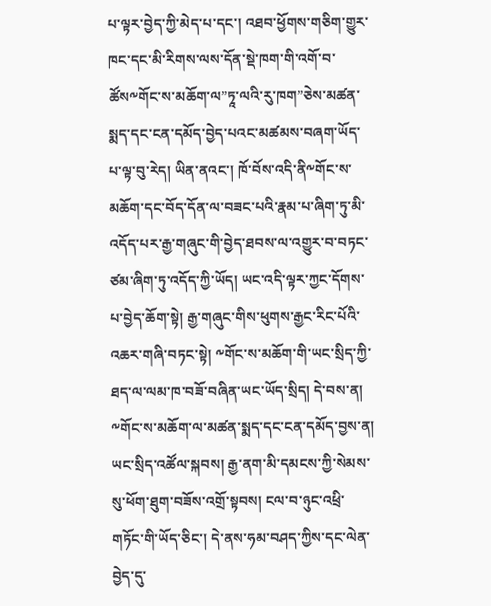པ་ལྟར་བྱེད་ཀྱི་མེད་པ་དང་། འཐབ་ཕྱོགས་གཅིག་གྱུར་ཁང་དང་མི་རིགས་ལས་དོན་སྡེ་ཁག་གི་འགོ་བ་ཚོས༸གོང་ས་མཆོག་ལ”ཏཱ་ལའི་རུ་ཁག”ཅེས་མཚན་སྨད་དང་ངན་དམོད་བྱེད་པའང་མཚམས་བཞག་ཡོད་པ་ལྟ་བུ་རེད། ཡིན་ནའང་། ཁོ་བོས་འདི་ནི༸གོང་ས་མཆོག་དང་བོད་དོན་ལ་བཟང་པའི་རྣམ་པ་ཞིག་ཏུ་མི་འདོད་པར་རྒྱ་གཞུང་གི་བྱེད་ཐབས་ལ་འགྱུར་བ་བཏང་ཙམ་ཞིག་ཏུ་འདོད་ཀྱི་ཡོད། ཡང་འདི་ལྟར་ཀྱང་དོགས་པ་བྱེད་ཆོག་སྟེ། རྒྱ་གཞུང་གིས་ཕུགས་རྒྱང་རིང་པོའི་འཆར་གཞི་བཏང་སྟེ། ༸གོང་ས་མཆོག་གི་ཡང་སྲིད་ཀྱི་ཐད་ལ་ལམ་ཁ་བཟོ་བཞིན་ཡང་ཡོད་སྲིད། དེ་བས་ན། ༸གོང་ས་མཆོག་ལ་མཚན་སྨད་དང་ངན་དམོད་བྱས་ན། ཡང་སྲིད་འཚོལ་སྐབས། རྒྱ་ནག་མི་དམངས་ཀྱི་སེམས་སུ་ཕོག་ཐུག་བཟོས་འགྲོ་སྟབས། ངལ་བ་ཉུང་འཕྲི་གཏོང་གི་ཡོད་ཅིང་། དེ་ནས་ཧམ་བཤད་ཀྱིས་དང་ལེན་བྱེད་དུ་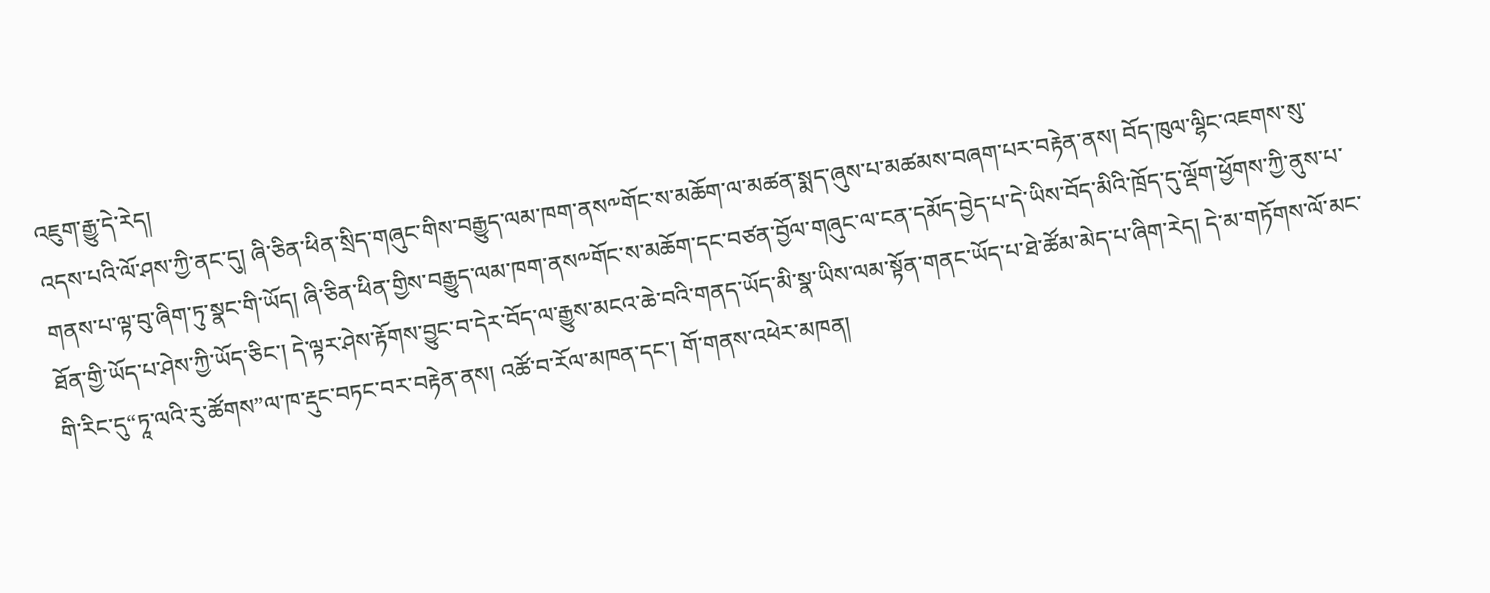འཇུག་རྒྱུ་དེ་རེད།
འདས་པའི་ལོ་ཤས་ཀྱི་ནང་དུ། ཞི་ཅིན་ཕིན་སྲིད་གཞུང་གིས་བརྒྱུད་ལམ་ཁག་ནས༸གོང་ས་མཆོག་ལ་མཚན་སྨད་ཞུས་པ་མཚམས་བཞག་པར་བརྟེན་ནས། བོད་ཁུལ་ལྷིང་འཇགས་སུ་གནས་པ་ལྟ་བུ་ཞིག་ཏུ་སྣང་གི་ཡོད། ཞི་ཅིན་ཕིན་གྱིས་བརྒྱུད་ལམ་ཁག་ནས༸གོང་ས་མཆོག་དང་བཙན་བྱོལ་གཞུང་ལ་ངན་དམོད་བྱེད་པ་དེ་ཡིས་བོད་མིའི་ཁྲོད་དུ་ལྡོག་ཕྱོགས་ཀྱི་ནུས་པ་ཐོན་གྱི་ཡོད་པ་ཤེས་ཀྱི་ཡོད་ཅིང་། དེ་ལྟར་ཤེས་རྟོགས་བྱུང་བ་དེར་བོད་ལ་རྒྱུས་མངའ་ཆེ་བའི་གནད་ཡོད་མི་སྣ་ཡིས་ལམ་སྟོན་གནང་ཡོད་པ་ཐེ་ཚོམ་མེད་པ་ཞིག་རེད། དེ་མ་གཏོགས་ལོ་མང་གི་རིང་དུ“ཏཱ་ལའི་རུ་ཚོགས”ལ་ཁ་རྡུང་བཏང་བར་བརྟེན་ནས། འཚོ་བ་རོལ་མཁན་དང་། གོ་གནས་འཕེར་མཁན།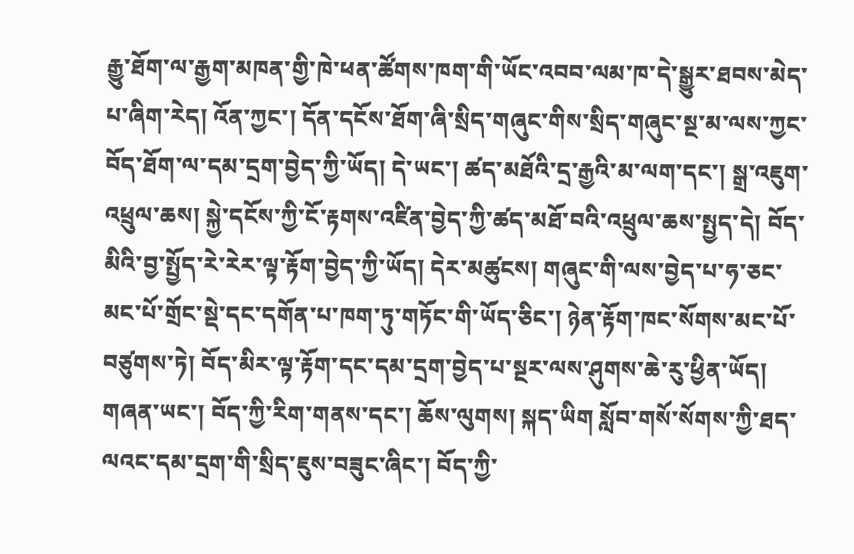རྒྱུ་ཐོག་ལ་རྒྱག་མཁན་གྱི་ཁེ་ཕན་ཚོགས་ཁག་གི་ཡོང་འབབ་ལམ་ཁ་དེ་སྒྱུར་ཐབས་མེད་པ་ཞིག་རེད། འོན་ཀྱང་། དོན་དངོས་ཐོག་ཞི་སྲིད་གཞུང་གིས་སྲིད་གཞུང་སྔ་མ་ལས་ཀྱང་བོད་ཐོག་ལ་དམ་དྲག་བྱེད་ཀྱི་ཡོད། དེ་ཡང་། ཚད་མཐོའི་དྲ་རྒྱའི་མ་ལག་དང་། སྒྲ་འཇུག་འཕྲུལ་ཆས། སྐྱེ་དངོས་ཀྱི་ངོ་རྟགས་འཛིན་བྱེད་ཀྱི་ཚད་མཐོ་བའི་འཕྲུལ་ཆས་སྤྱད་དེ། བོད་མིའི་བྱ་སྤྱོད་རེ་རེར་ལྟ་རྟོག་བྱེད་ཀྱི་ཡོད། དེར་མཚུངས། གཞུང་གི་ལས་བྱེད་པ་ཧ་ཅང་མང་པོ་གྲོང་སྡེ་དང་དགོན་པ་ཁག་ཏུ་གཏོང་གི་ཡོད་ཅིང་། ཉེན་རྟོག་ཁང་སོགས་མང་པོ་བཙུགས་ཏེ། བོད་མིར་ལྟ་རྟོག་དང་དམ་དྲག་བྱེད་པ་སྔར་ལས་ཤུགས་ཆེ་རུ་ཕྱིན་ཡོད།
གཞན་ཡང་། བོད་ཀྱི་རིག་གནས་དང་། ཆོས་ལུགས། སྐད་ཡིག སློབ་གསོ་སོགས་ཀྱི་ཐད་ལའང་དམ་དྲག་གི་སྲིད་ཇུས་བཟུང་ཞིང་། བོད་ཀྱི་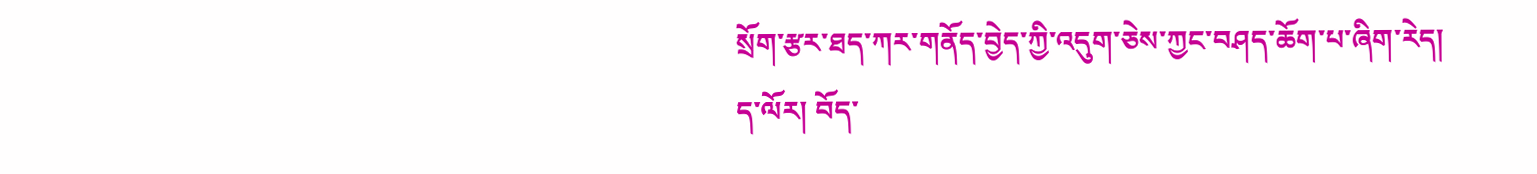སྲོག་རྩར་ཐད་ཀར་གནོད་བྱེད་ཀྱི་འདུག་ཅེས་ཀྱང་བཤད་ཆོག་པ་ཞིག་རེད།
ད་ལོར། བོད་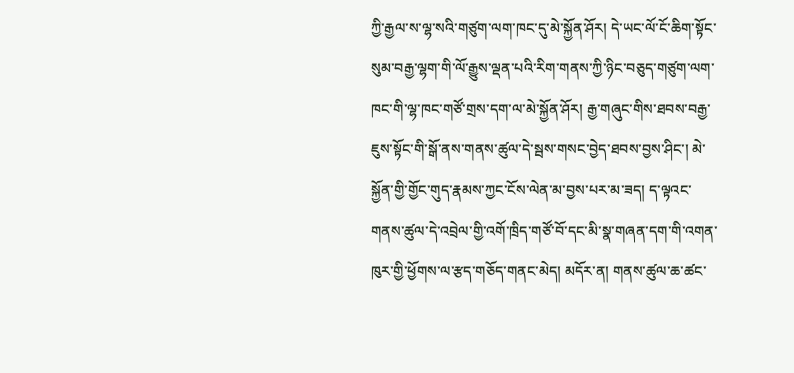ཀྱི་རྒྱལ་ས་ལྷ་སའི་གཙུག་ལག་ཁང་དུ་མེ་སྐྱོན་ཤོར། དེ་ཡང་ལོ་ངོ་ཆིག་སྟོང་སུམ་བརྒྱ་ལྷག་གི་ལོ་རྒྱུས་ལྡན་པའི་རིག་གནས་ཀྱི་ཉིང་བཅུད་གཙུག་ལག་ཁང་གི་ལྷ་ཁང་གཙོ་གྲས་དག་ལ་མེ་སྐྱོན་ཤོར། རྒྱ་གཞུང་གིས་ཐབས་བརྒྱ་ཇུས་སྟོང་གི་སྒོ་ནས་གནས་ཚུལ་དེ་སྦས་གསང་བྱེད་ཐབས་བྱས་ཤིང་། མེ་སྐྱོན་གྱི་གྱོང་གུད་རྣམས་ཀྱང་ངོས་ལེན་མ་བྱས་པར་མ་ཟད། ད་ལྟའང་གནས་ཚུལ་དེ་འབྲེལ་གྱི་འགོ་ཁྲིད་གཙོ་བོ་དང་མི་སྣ་གཞན་དག་གི་འགན་ཁུར་གྱི་ཕྱོགས་ལ་རྩད་གཅོད་གནང་མེད། མདོར་ན། གནས་ཚུལ་ཆ་ཚང་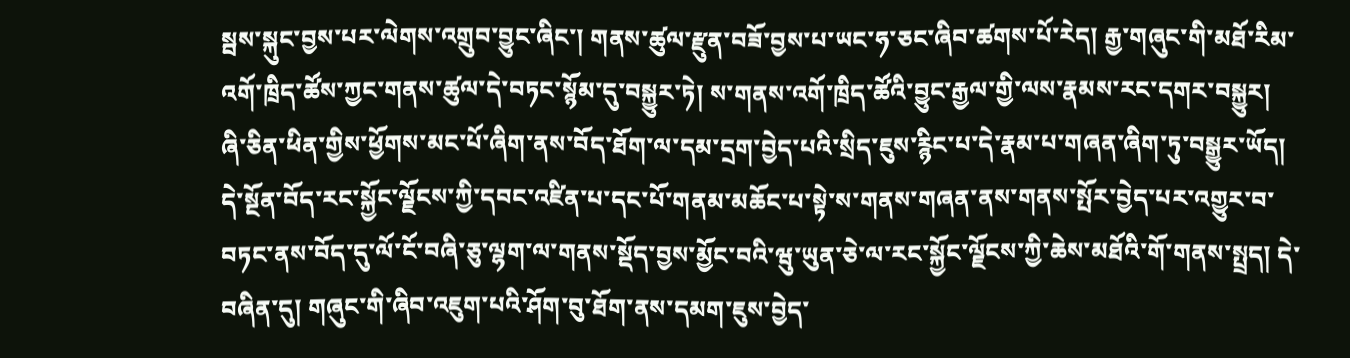སྦས་སྐུང་བྱས་པར་ལེགས་འགྲུབ་བྱུང་ཞིང་། གནས་ཚུལ་རྫུན་བཟོ་བྱས་པ་ཡང་ཧ་ཅང་ཞིབ་ཚགས་པོ་རེད། རྒྱ་གཞུང་གི་མཐོ་རིམ་འགོ་ཁྲིད་ཚོས་ཀྱང་གནས་ཚུལ་དེ་བཏང་སྙོམ་དུ་བསྐྱུར་ཏེ། ས་གནས་འགོ་ཁྲིད་ཚོའི་བྱུང་རྒྱལ་གྱི་ལས་རྣམས་རང་དགར་བསྐྱུར།
ཞི་ཅིན་ཕིན་གྱིས་ཕྱོགས་མང་པོ་ཞིག་ནས་བོད་ཐོག་ལ་དམ་དྲག་བྱེད་པའི་སྲིད་ཇུས་རྙིང་པ་དེ་རྣམ་པ་གཞན་ཞིག་ཏུ་བསྒྱུར་ཡོད། དེ་སྔོན་བོད་རང་སྐྱོང་ལྗོངས་ཀྱི་དབང་འཛིན་པ་དང་པོ་གནམ་མཆོང་པ་སྟེ་ས་གནས་གཞན་ནས་གནས་སྤོར་བྱེད་པར་འགྱུར་བ་བཏང་ནས་བོད་དུ་ལོ་ངོ་བཞི་ཅུ་ལྷག་ལ་གནས་སྡོད་བྱས་མྱོང་བའི་ཝུ་ཡུན་ཅེ་ལ་རང་སྐྱོང་ལྗོངས་ཀྱི་ཆེས་མཐོའི་གོ་གནས་སྤྲད། དེ་བཞིན་དུ། གཞུང་གི་ཞིབ་འཇུག་པའི་ཤོག་བུ་ཐོག་ནས་དམག་ཇུས་བྱེད་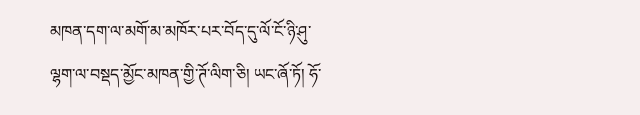མཁན་དག་ལ་མགོ་མ་མཁོར་པར་བོད་དུ་ལོ་ངོ་ཉི་ཤུ་ལྷག་ལ་བསྡད་མྱོང་མཁན་གྱི་ཊོ་ལིག་ཅི། ཡང་ཞོ་ཏོ། ཧོ་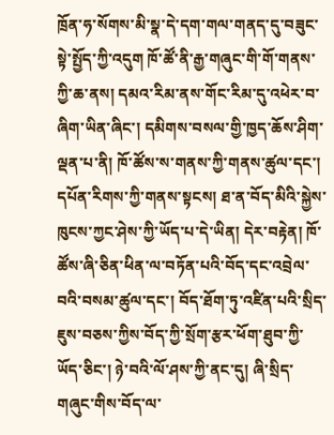ཁྲོན་ཧ་སོགས་མི་སྣ་དེ་དག་གལ་གནད་དུ་བཟུང་སྟེ་སྤྱོད་ཀྱི་འདུག ཁོ་ཚོ་ནི་རྒྱ་གཞུང་གི་གོ་གནས་ཀྱི་ཆ་ནས། དམའ་རིམ་ནས་གོང་རིམ་དུ་འཕེར་བ་ཞིག་ཡིན་ཞིང་། དམིགས་བསལ་གྱི་ཁྱད་ཆོས་ཤིག་ལྡན་པ་ནི། ཁོ་ཚོས་ས་གནས་ཀྱི་གནས་ཚུལ་དང་། དཔོན་རིགས་ཀྱི་གནས་སྟངས། ཐ་ན་བོད་མིའི་སྐྱེས་ཁུངས་ཀྱང་ཤེས་ཀྱི་ཡོད་པ་དེ་ཡིན། དེར་བརྟེན། ཁོ་ཚོས་ཞི་ཅིན་ཕིན་ལ་བཏོན་པའི་བོད་དང་འབྲེལ་བའི་བསམ་ཚུལ་དང་། བོད་ཐོག་ཏུ་འཛིན་པའི་སྲིད་ཇུས་བཅས་ཀྱིས་བོད་ཀྱི་སྲོག་རྩར་ཕོག་ཐུབ་ཀྱི་ཡོད་ཅིང་། ཉེ་བའི་ལོ་ཤས་ཀྱི་ནང་དུ། ཞི་སྲིད་གཞུང་གིས་བོད་ལ་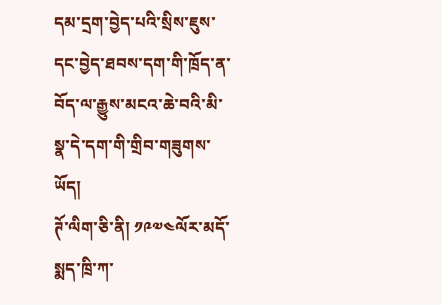དམ་དྲག་བྱེད་པའི་སྲིས་ཇུས་དང་བྱེད་ཐབས་དག་གི་ཁྲོད་ན་བོད་ལ་རྒྱུས་མངའ་ཆེ་བའི་མི་སྣ་དེ་དག་གི་གྲིབ་གཟུགས་ཡོད།
ཊོ་ལིག་ཅི་ནི། ༡༩༧༤ལོར་མདོ་སྨད་ཁྲི་ཀ་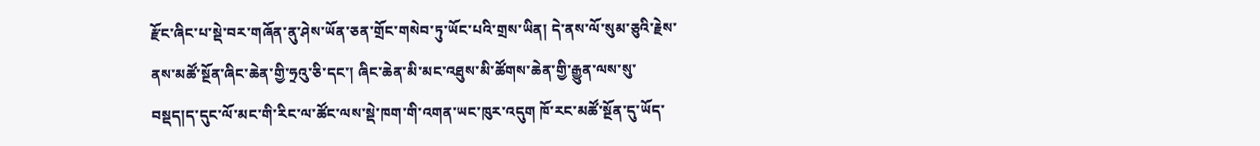རྫོང་ཞིང་པ་སྡེ་བར་གཞོན་ནུ་ཤེས་ཡོན་ཅན་གྲོང་གསེབ་ཏུ་ཡོང་པའི་གྲས་ཡིན། དེ་ནས་ལོ་སུམ་ཅུའི་རྗེས་ནས་མཚོ་སྔོན་ཞིང་ཆེན་གྱི་ཧྲའུ་ཅི་དང་། ཞིང་ཆེན་མི་མང་འཐུས་མི་ཚོགས་ཆེན་གྱི་རྒྱུན་ལས་སུ་བསྡད།ད་དུང་ལོ་མང་གི་རིང་ལ་ཚོང་ལས་སྡེ་ཁག་གི་འགན་ཡང་ཁུར་འདུག ཁོ་རང་མཚོ་སྔོན་དུ་ཡོད་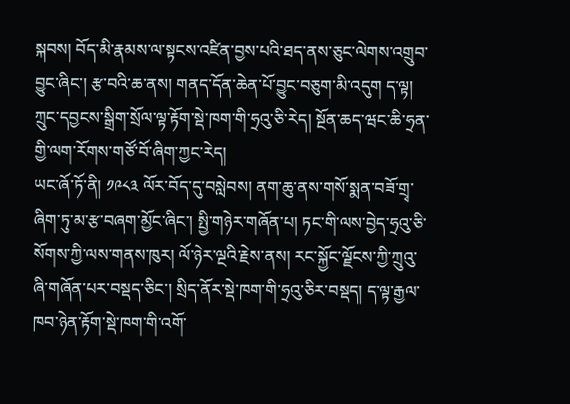སྐབས། བོད་མི་རྣམས་ལ་སྟངས་འཛིན་བྱས་པའི་ཐད་ནས་ཅུང་ལེགས་འགྲུབ་བྱུང་ཞིང་། རྩ་བའི་ཆ་ནས། གནད་དོན་ཆེན་པོ་བྱུང་བཅུག་མི་འདུག ད་ལྟ། ཀྲུང་དབྱངས་སྒྲིག་སྲོལ་ལྟ་རྟོག་སྡེ་ཁག་གི་ཧྲའུ་ཅི་རེད། སྔོན་ཆད་ཝང་ཆི་ཧྲན་གྱི་ལག་རོགས་གཙོ་བོ་ཞིག་ཀྱང་རེད།
ཡང་ཞོ་ཏོ་ནི། ༡༩༨༣ ལོར་བོད་དུ་བསླེབས། ནག་ཆུ་ནས་གསོ་སྨན་བཟོ་གྲྭ་ཞིག་ཏུ་མ་རྩ་བཞག་མྱོང་ཞིང་། སྤྱི་གཉེར་གཞོན་པ། ཏང་གི་ལས་བྱེད་ཧྲའུ་ཅི་སོགས་ཀྱི་ལས་གནས་ཁུར། ལོ་ཉེར་ལྔའི་རྗེས་ནས། རང་སྐྱོང་ལྗོངས་ཀྱི་ཀྲུའུ་ཞི་གཞོན་པར་བསྡད་ཅིང་། སྲིད་ནོར་སྡེ་ཁག་གི་ཧྲའུ་ཅིར་བསྡད། ད་ལྟ་རྒྱལ་ཁབ་ཉེན་རྟོག་སྡེ་ཁག་གི་འགོ་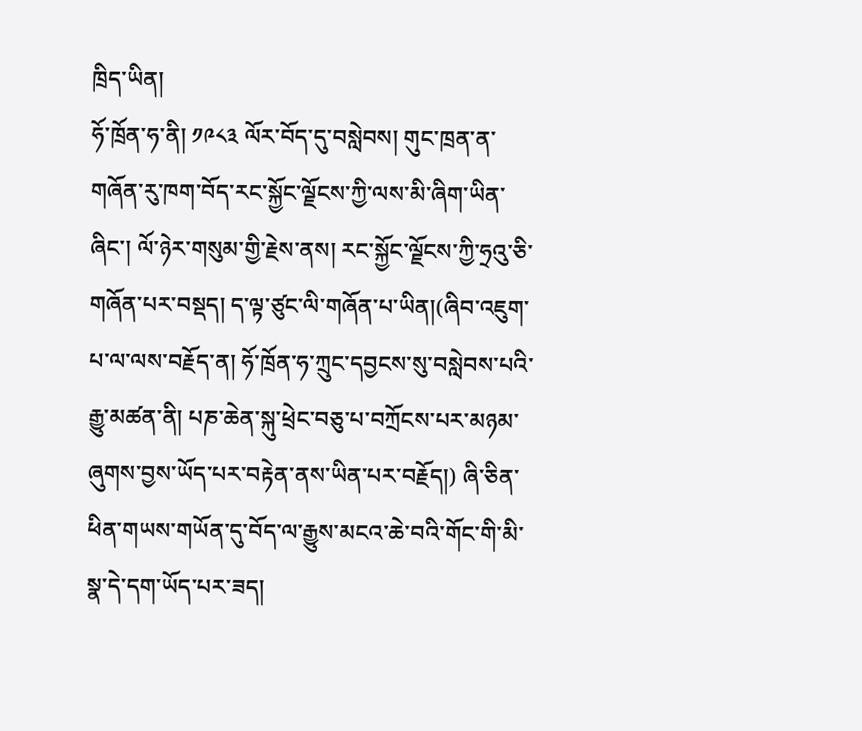ཁྲིད་ཡིན།
ཧོ་ཁྲོན་ཧ་ནི། ༡༩༨༣ ལོར་བོད་དུ་བསླེབས། གུང་ཁྲན་ན་གཞོན་རུ་ཁག་བོད་རང་སྐྱོང་ལྗོངས་ཀྱི་ལས་མི་ཞིག་ཡིན་ཞིང་། ལོ་ཉེར་གསུམ་གྱི་རྗེས་ནས། རང་སྐྱོང་ལྗོངས་ཀྱི་ཧྲའུ་ཅི་གཞོན་པར་བསྡད། ད་ལྟ་ཙུང་ལི་གཞོན་པ་ཡིན།(ཞིབ་འཇུག་པ་ལ་ལས་བརྗོད་ན། ཧོ་ཁྲོན་ཧ་ཀྲུང་དབྱངས་སུ་བསླེབས་པའི་རྒྱུ་མཚན་ནི། པཎ་ཆེན་སྐུ་ཕྲེང་བཅུ་པ་བཀྲོངས་པར་མཉམ་ཞུགས་བྱས་ཡོད་པར་བརྟེན་ནས་ཡིན་པར་བརྗོད།) ཞི་ཅིན་ཕིན་གཡས་གཡོན་དུ་བོད་ལ་རྒྱུས་མངའ་ཆེ་བའི་གོང་གི་མི་སྣ་དེ་དག་ཡོད་པར་ཟད།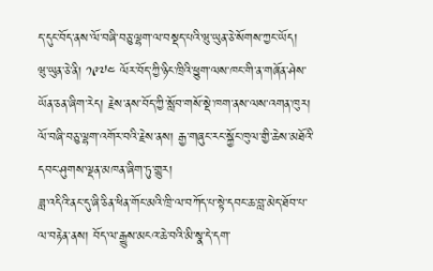ད་དུང་བོད་ནས་ལོ་བཞི་བཅུ་ལྷག་ལ་བསྡད་པའི་ཝུ་ཡུན་ཅེ་སོགས་ཀྱང་ཡོད།
ཝུ་ཡུན་ཅེ་ནི། ༡༩༧༤ ལོར་བོད་ཀྱི་ཉིང་ཁྲིའི་ཕྱུག་ལས་ཁང་གི་ན་གཞོན་ཤེས་ཡོན་ཅན་ཞིག་རེད། རྗེས་ནས་བོད་ཀྱི་སློབ་གསོ་སྡེ་ཁག་ནས་ལས་འགན་ཁུར། ལོ་བཞི་བཅུ་ལྷག་འགོར་བའི་རྗེས་ནས། རྒྱ་གཞུང་རང་སྐྱོང་ཁུལ་གྱི་ཆེས་མཐོའི་དབང་ཤུགས་ལྡན་མཁན་ཞིག་ཏུ་གྱུར།
ཟླ་འདིའི་ནང་དུ་ཞི་ཅིན་ཕིན་གོང་མའི་ཁྲི་ལ་བཀོད་པ་སྟེ་དབང་ཆ་བླ་མེད་ཐོབ་པ་ལ་བརྟེན་ནས། བོད་ལ་རྒྱུས་མངའ་ཆེ་བའི་མི་སྣ་དེ་དག་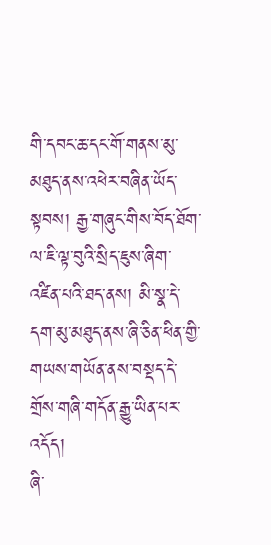གི་དབང་ཆ་དང་གོ་གནས་མུ་མཐུད་ནས་འཕེར་བཞིན་ཡོད་སྟབས། རྒྱ་གཞུང་གིས་བོད་ཐོག་ལ་ཇི་ལྟ་བུའི་སྲིད་ཇུས་ཞིག་འཛིན་པའི་ཐད་ནས། མི་སྣ་དེ་དག་མུ་མཐུད་ནས་ཞི་ཅིན་ཕིན་གྱི་གཡས་གཡོན་ནས་བསྡད་དེ་གྲོས་གཞི་གདོན་རྒྱུ་ཡིན་པར་འདོད།
ཞི་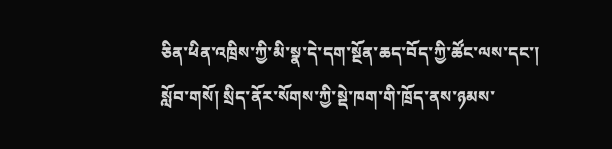ཅིན་ཕིན་འཁྲིས་ཀྱི་མི་སྣ་དེ་དག་སྔོན་ཆད་བོད་ཀྱི་ཚོང་ལས་དང་། སློབ་གསོ། སྲིད་ནོར་སོགས་ཀྱི་སྡེ་ཁག་གི་ཁྲོད་ནས་ཉམས་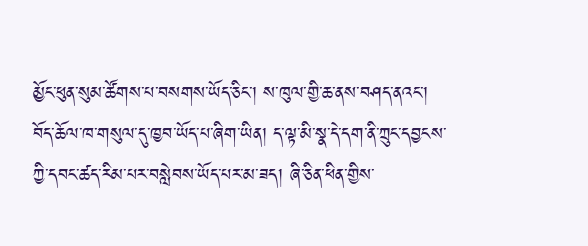མྱོང་ཕུན་སུམ་ཚོགས་པ་བསགས་ཡོད་ཅིང་། ས་ཁུལ་གྱི་ཆ་ནས་བཤད་ནའང་། བོད་ཆོལ་ཁ་གསུལ་དུ་ཁྱབ་ཡོད་པ་ཞིག་ཡིན། ད་ལྟ་མི་སྣ་དེ་དག་ནི་ཀྲུང་དབྱངས་ཀྱི་དབང་ཚད་རིམ་པར་བསླེབས་ཡོད་པར་མ་ཟད། ཞི་ཅིན་ཕིན་གྱིས་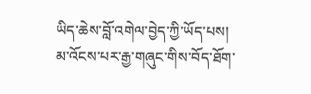ཡིད་ཆེས་བློ་འགེལ་བྱེད་ཀྱི་ཡོད་པས། མ་འོངས་པར་རྒྱ་གཞུང་གིས་བོད་ཐོག་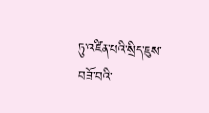ཏུ་འཛིན་པའི་སྲིད་ཇུས་བཟོ་བའི་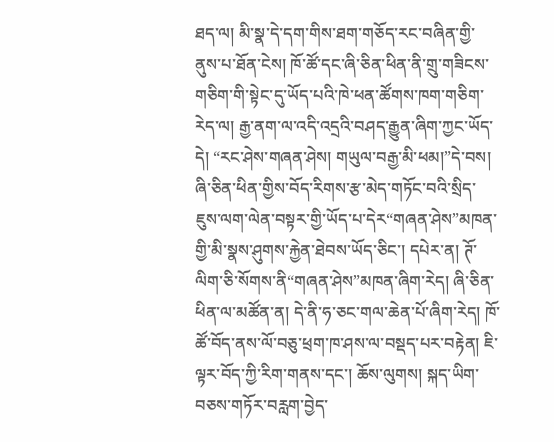ཐད་ལ། མི་སྣ་དེ་དག་གིས་ཐག་གཅོད་རང་བཞིན་གྱི་ནུས་པ་ཐོན་ངེས། ཁོ་ཚོ་དང་ཞི་ཅིན་ཕིན་ནི་གྲུ་གཟིངས་གཅིག་གི་སྟེང་དུ་ཡོད་པའི་ཁེ་ཕན་ཚོགས་ཁག་གཅིག་རེད་ལ། རྒྱ་ནག་ལ་འདི་འདྲའི་བཤད་རྒྱུན་ཞིག་ཀྱང་ཡོད་དེ། “རང་ཤེས་གཞན་ཤེས། གཡུལ་བརྒྱ་མི་ཕམ།”དེ་བས། ཞི་ཅིན་ཕིན་གྱིས་བོད་རིགས་རྩ་མེད་གཏོང་བའི་སྲིད་ཇུས་ལག་ལེན་བསྟར་གྱི་ཡོད་པ་དེར“གཞན་ཤེས”མཁན་གྱི་མི་སྣས་ཤུགས་རྐྱེན་ཐེབས་ཡོད་ཅིང་། དཔེར་ན། ཊོ་ལིག་ཅི་སོགས་ནི“གཞན་ཤེས”མཁན་ཞིག་རེད། ཞི་ཅིན་ཕིན་ལ་མཚོན་ན། དེ་ནི་ཧ་ཅང་གལ་ཆེན་པོ་ཞིག་རེད། ཁོ་ཚོ་བོད་ནས་ལོ་བཅུ་ཕྲག་ཁ་ཤས་ལ་བསྡད་པར་བརྟེན། ཇི་ལྟར་བོད་ཀྱི་རིག་གནས་དང་། ཆོས་ལུགས། སྐད་ཡིག་བཅས་གཏོར་བརླག་བྱེད་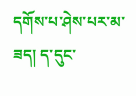དགོས་པ་ཤེས་པར་མ་ཟད། ད་དུང་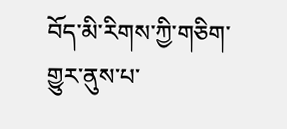བོད་མི་རིགས་ཀྱི་གཅིག་གྱུར་ནུས་པ་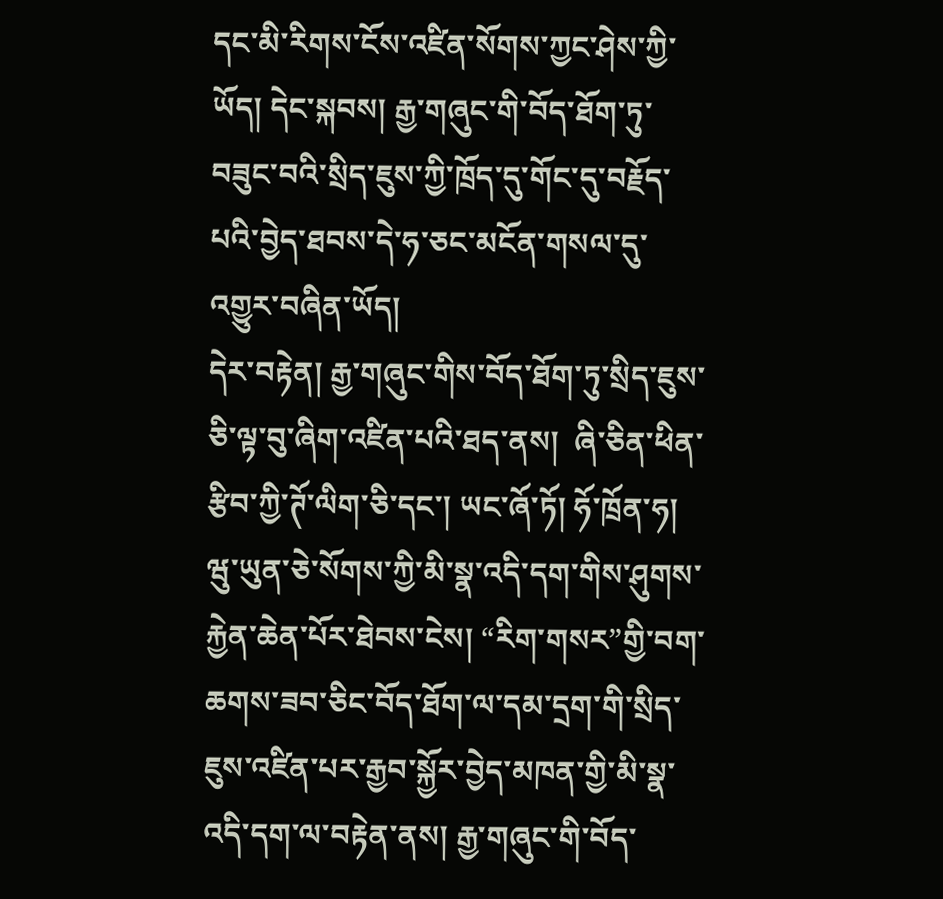དང་མི་རིགས་ངོས་འཛིན་སོགས་ཀྱང་ཤེས་ཀྱི་ཡོད། དེང་སྐབས། རྒྱ་གཞུང་གི་བོད་ཐོག་ཏུ་བཟུང་བའི་སྲིད་ཇུས་ཀྱི་ཁྲོད་དུ་གོང་དུ་བརྗོད་པའི་བྱེད་ཐབས་དེ་ཧ་ཅང་མངོན་གསལ་དུ་འགྱུར་བཞིན་ཡོད།
དེར་བརྟེན། རྒྱ་གཞུང་གིས་བོད་ཐོག་ཏུ་སྲིད་ཇུས་ཅི་ལྟ་བུ་ཞིག་འཛིན་པའི་ཐད་ནས།  ཞི་ཅིན་ཕིན་རྩིབ་ཀྱི་ཊོ་ལིག་ཅི་དང་། ཡང་ཞོ་ཏོ། ཧོ་ཁྲོན་ཧ། ཝུ་ཡུན་ཅེ་སོགས་ཀྱི་མི་སྣ་འདི་དག་གིས་ཤུགས་རྐྱེན་ཆེན་པོར་ཐེབས་ངེས། “རིག་གསར”གྱི་བག་ཆགས་ཟབ་ཅིང་བོད་ཐོག་ལ་དམ་དྲག་གི་སྲིད་ཇུས་འཛིན་པར་རྒྱབ་སྐྱོར་བྱེད་མཁན་གྱི་མི་སྣ་འདི་དག་ལ་བརྟེན་ནས། རྒྱ་གཞུང་གི་བོད་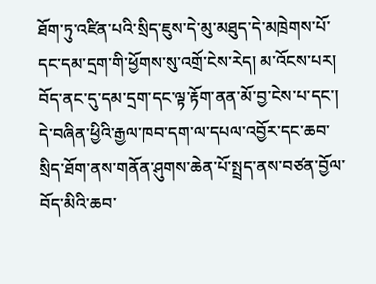ཐོག་ཏུ་འཛིན་པའི་སྲིད་ཇུས་དེ་མུ་མཐུད་དེ་མཁྲེགས་པོ་དང་དམ་དྲག་གི་ཕྱོགས་སུ་འགྲོ་ངེས་རེད། མ་འོངས་པར། བོད་ནང་དུ་དམ་དྲག་དང་ལྟ་རྟོག་ནན་མོ་བྱ་ངེས་པ་དང་། དེ་བཞིན་ཕྱིའི་རྒྱལ་ཁབ་དག་ལ་དཔལ་འབྱོར་དང་ཆབ་སྲིད་ཐོག་ནས་གནོན་ཤུགས་ཆེན་པོ་སྤྲད་ནས་བཙན་བྱོལ་བོད་མིའི་ཆབ་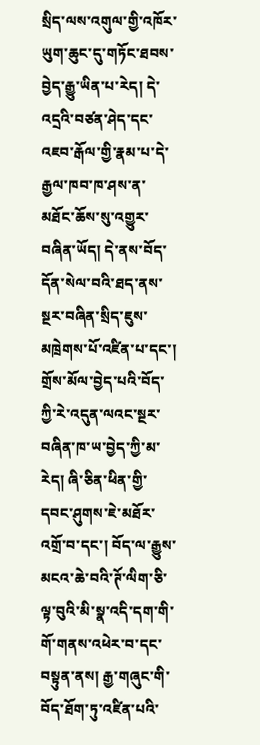སྲིད་ལས་འགུལ་གྱི་འཁོར་ཡུག་ཆུང་དུ་གཏོང་ཐབས་བྱེད་རྒྱུ་ཡིན་པ་རེད། དེ་འདྲའི་བཙན་ཤེད་དང་འཇབ་རྒོལ་གྱི་རྣམ་པ་དེ་རྒྱལ་ཁབ་ཁ་ཤས་ན་མཐོང་ཆོས་སུ་འགྱུར་བཞིན་ཡོད། དེ་ནས་བོད་དོན་སེལ་བའི་ཐད་ནས་སྔར་བཞིན་སྲིད་ཇུས་མཁྲེགས་པོ་འཛིན་པ་དང་། གྲོས་མོལ་བྱེད་པའི་བོད་ཀྱི་རེ་འདུན་ལའང་སྔར་བཞིན་ཁ་ཡ་བྱེད་ཀྱི་མ་རེད། ཞི་ཅིན་ཕིན་གྱི་དབང་ཤུགས་ཇེ་མཐོར་འགྲོ་བ་དང་། བོད་ལ་རྒྱུས་མངའ་ཆེ་བའི་ཊོ་ལིག་ཅི་ལྟ་བུའི་མི་སྣ་འདི་དག་གི་གོ་གནས་འཕེར་བ་དང་བསྟུན་ནས། རྒྱ་གཞུང་གི་བོད་ཐོག་ཏུ་འཛིན་པའི་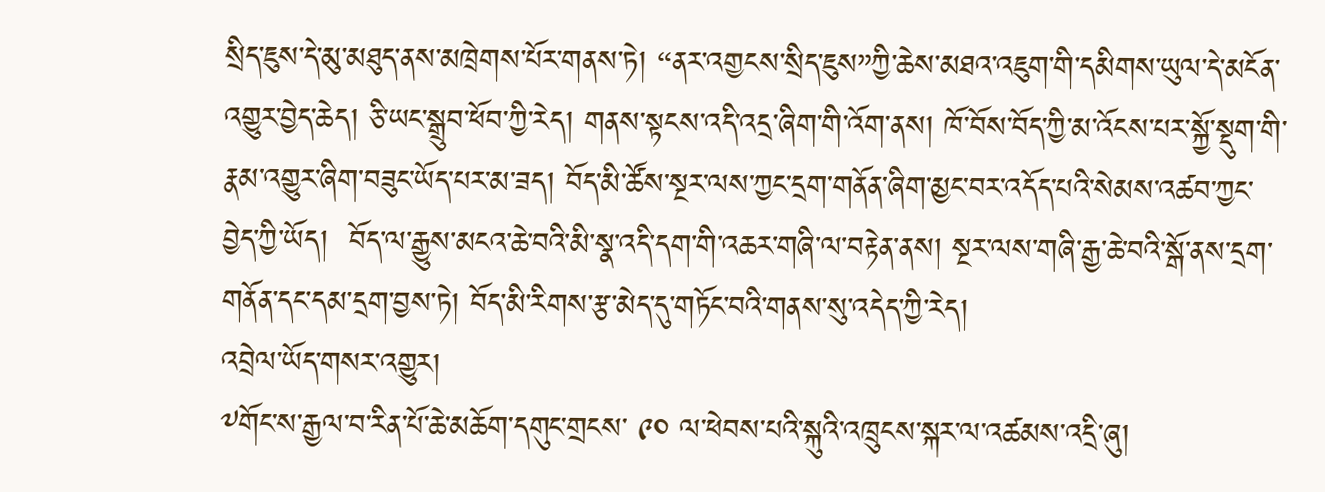སྲིད་ཇུས་དེ་མུ་མཐུད་ནས་མཁྲེགས་པོར་གནས་ཏེ། “ནར་འགྱངས་སྲིད་ཇུས”ཀྱི་ཆེས་མཐའ་འཇུག་གི་དམིགས་ཡུལ་དེ་མངོན་འགྱུར་བྱེད་ཆེད། ཅི་ཡང་སྒྲུབ་ཕོབ་ཀྱི་རེད། གནས་སྟངས་འདི་འདྲ་ཞིག་གི་འོག་ནས། ཁོ་བོས་བོད་ཀྱི་མ་འོངས་པར་སྐྱོ་སྡུག་གི་རྣམ་འགྱུར་ཞིག་བཟུང་ཡོད་པར་མ་ཟད། བོད་མི་ཚོས་སྔར་ལས་ཀྱང་དྲག་གནོན་ཞིག་མྱང་བར་འདོད་པའི་སེམས་འཚབ་ཀྱང་བྱེད་ཀྱི་ཡོད།  བོད་ལ་རྒྱུས་མངའ་ཆེ་བའི་མི་སྣ་འདི་དག་གི་འཆར་གཞི་ལ་བརྟེན་ནས། སྔར་ལས་གཞི་རྒྱ་ཆེ་བའི་སྒོ་ནས་དྲག་གནོན་དང་དམ་དྲག་བྱས་ཏེ། བོད་མི་རིགས་རྩ་མེད་དུ་གཏོང་བའི་གནས་སུ་འདེད་ཀྱི་རེད།
འབྲེལ་ཡོད་གསར་འགྱུར།
༸གོང་ས་རྒྱལ་བ་རིན་པོ་ཆེ་མཆོག་དགུང་གྲངས་ ༩༠ ལ་ཕེབས་པའི་སྐུའི་འཁྲུངས་སྐར་ལ་འཚམས་འདྲི་ཞུ།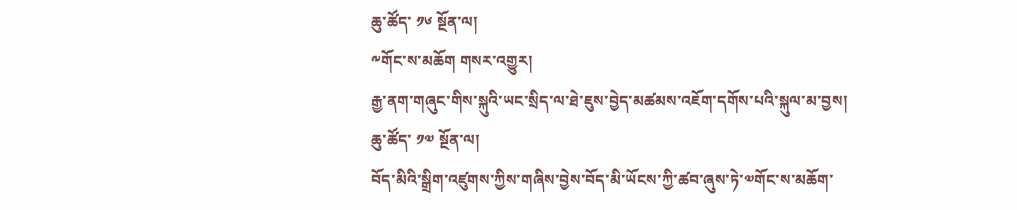ཆུ་ཚོད་ ༡༦ སྔོན་ལ།
༸གོང་ས་མཆོག གསར་འགྱུར།
རྒྱ་ནག་གཞུང་གིས་སྐུའི་ཡང་སྲིད་ལ་ཐེ་ཇུས་བྱེད་མཚམས་འཇོག་དགོས་པའི་སྐུལ་མ་བྱས།
ཆུ་ཚོད་ ༡༧ སྔོན་ལ།
བོད་མིའི་སྒྲིག་འཛུགས་ཀྱིས་གཞིས་བྱེས་བོད་མི་ཡོངས་ཀྱི་ཚབ་ཞུས་ཏེ་༧གོང་ས་མཆོག་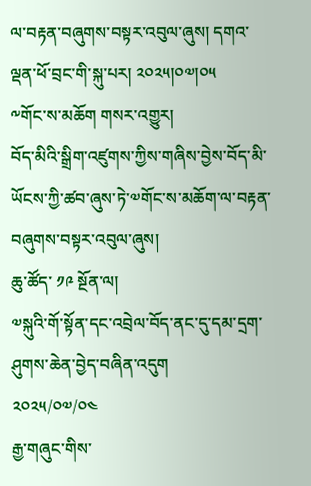ལ་བརྟན་བཞུགས་བསྟར་འབུལ་ཞུས། དགའ་ལྡན་ཕོ་བྲང་གི་སྐུ་པར། ༢༠༢༥།༠༧།༠༥
༸གོང་ས་མཆོག གསར་འགྱུར།
བོད་མིའི་སྒྲིག་འཛུགས་ཀྱིས་གཞིས་བྱེས་བོད་མི་ཡོངས་ཀྱི་ཚབ་ཞུས་ཏེ་༧གོང་ས་མཆོག་ལ་བརྟན་བཞུགས་བསྟར་འབུལ་ཞུས།
ཆུ་ཚོད་ ༡༩ སྔོན་ལ།
༧སྐུའི་གོ་སྟོན་དང་འབྲེལ་བོད་ནང་དུ་དམ་དྲག་ཤུགས་ཆེན་བྱེད་བཞིན་འདུག
༢༠༢༥/༠༧/༠༤
རྒྱ་གཞུང་གིས་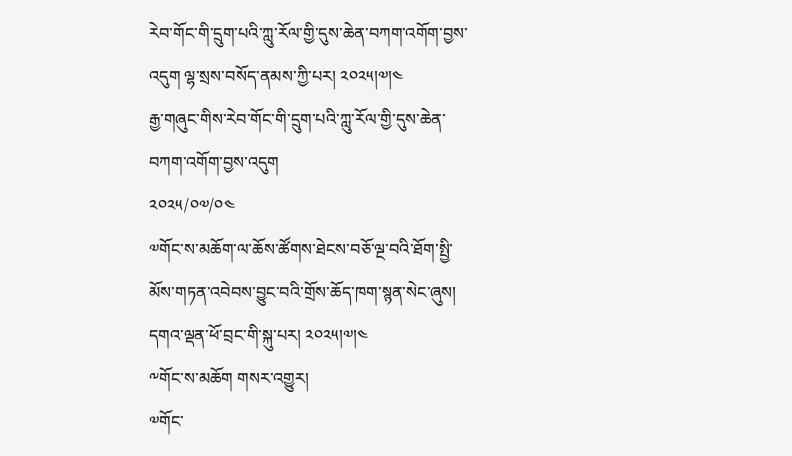རེབ་གོང་གི་དྲུག་པའི་ཀླུ་རོལ་གྱི་དུས་ཆེན་བཀག་འགོག་བྱས་འདུག ལྷ་སྲས་བསོད་ནམས་ཀྱི་པར། ༢༠༢༥།༧།༤
རྒྱ་གཞུང་གིས་རེབ་གོང་གི་དྲུག་པའི་ཀླུ་རོལ་གྱི་དུས་ཆེན་བཀག་འགོག་བྱས་འདུག
༢༠༢༥/༠༧/༠༤
༧གོང་ས་མཆོག་ལ་ཆོས་ཚོགས་ཐེངས་བཅོ་ལྔ་བའི་ཐོག་སྤྱི་མོས་གཏན་འབེབས་བྱུང་བའི་གྲོས་ཆོད་ཁག་སྙན་སེང་ཞུས། དགའ་ལྡན་ཕོ་བྲང་གི་སྐུ་པར། ༢༠༢༥།༧།༤
༸གོང་ས་མཆོག གསར་འགྱུར།
༧གོང་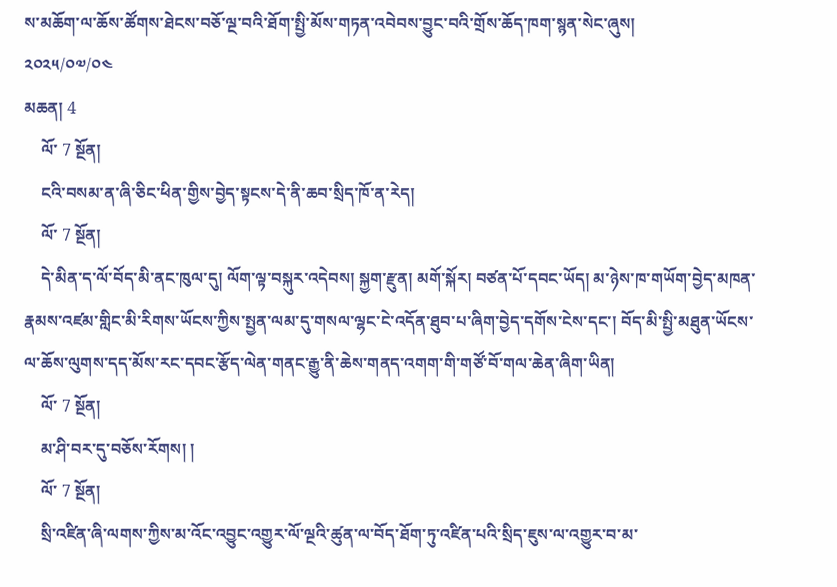ས་མཆོག་ལ་ཆོས་ཚོགས་ཐེངས་བཅོ་ལྔ་བའི་ཐོག་སྤྱི་མོས་གཏན་འབེབས་བྱུང་བའི་གྲོས་ཆོད་ཁག་སྙན་སེང་ཞུས།
༢༠༢༥/༠༧/༠༤
མཆན། 4
    ལོ་ 7 སྔོན།
    ངའི་བསམ་ན་ཞི་ཅིང་ཕིན་གྱིས་བྱེད་སྟངས་དེ་ནི་ཆབ་སྲིད་ཁོ་ན་རེད།
    ལོ་ 7 སྔོན།
    དེ་མིན་ད་ལོ་བོད་མི་ནང་ཁུལ་དུ། ལོག་ལྟ་བསྐུར་འདེབས། སྐྱག་རྫུན། མགོ་སྐོར། བཙན་པོ་དབང་ཡོད། མ་ཉེས་ཁ་གཡོག་བྱེད་མཁན་རྣམས་འཛམ་གླིང་མི་རིགས་ཡོངས་ཀྱིས་སྤྱན་ལམ་དུ་གསལ་ལྷང་ངེ་འདོན་ཐུབ་པ་ཞིག་བྱེད་དགོས་ངེས་དང་། བོད་མི་སྤྱི་མཐུན་ཡོངས་ལ་ཆོས་ལུགས་དད་མོས་རང་དབང་རྩོད་ལེན་གནང་རྒྱུ་ནི་ཆེས་གནད་འགག་གི་གཙོ་བོ་གལ་ཆེན་ཞིག་ཡིན།
    ལོ་ 7 སྔོན།
    མ་ཤི་བར་དུ་བཅོས་རོགས། །
    ལོ་ 7 སྔོན།
    སྲི་འཛིན་ཞི་ལགས་ཀྱིས་མ་འོང་འབྱུང་འགྱུར་ལོ་ལྔའི་ཚུན་ལ་བོད་ཐོག་ཏུ་འཛིན་པའི་སྲིད་ཇུས་ལ་འགྱུར་བ་མ་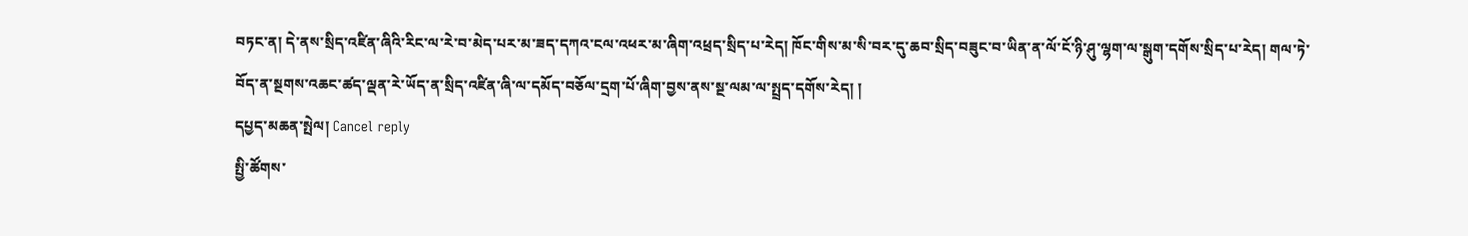བཏང་ན། དེ་ནས་སྲིད་འཛིན་ཞིའི་རིང་ལ་རེ་བ་མེད་པར་མ་ཟད་དཀའ་ངལ་འཕར་མ་ཞིག་འཕྲད་སྲིད་པ་རེད། ཁོང་གིས་མ་སི་བར་དུ་ཆབ་སྲིད་བཟུང་བ་ཡིན་ན་ལོ་ངོ་ཉི་ཤུ་ལྷག་ལ་སྒུག་དགོས་སྲིད་པ་རེད། གལ་ཏེ་བོད་ན་སྔགས་འཆང་ཚད་ལྡན་རེ་ཡོད་ན་སྲིད་འཛིན་ཞི་ལ་དམོད་བཅོལ་དྲག་པོ་ཞིག་བྱས་ནས་སྔ་ལམ་ལ་སྤྲད་དགོས་རེད། །
དཔྱད་མཆན་སྤེལ། Cancel reply
སྤྱི་ཚོགས་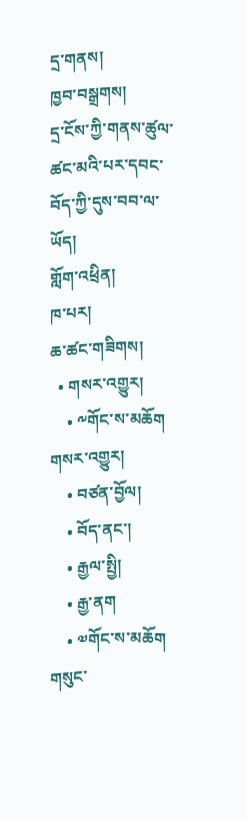དྲ་གནས།
ཁྱབ་བསྒྲགས།
དྲ་ངོས་ཀྱི་གནས་ཚུལ་ཚང་མའི་པར་དབང་བོད་ཀྱི་དུས་བབ་ལ་ཡོད།
གློག་འཕྲིན།
ཁ་པར།
ཆ་ཚང་གཟིགས།
  • གསར་འགྱུར།
    • ༸གོང་ས་མཆོག གསར་འགྱུར།
    • བཙན་བྱོལ།
    • བོད་ནང་།
    • རྒྱལ་སྤྱི།
    • རྒྱ་ནག
    • ༧གོང་ས་མཆོག གསུང་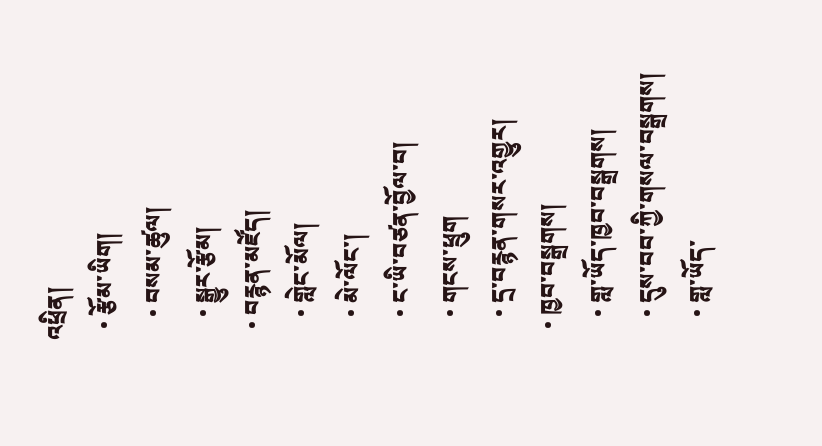འཕྲིན།
  • རྩོམ་ཡིག།
    • བསམ་ཚུལ།
    • སྒྱུར་རྩོམ།
  • བརྙན་མཛོད།
    • གླེང་མོལ།
    • མེ་ལོང་།
    • ང་ཡི་བཙན་བྱོལ་བ།
    • གངས་ཕྲུག
    • དྲ་བརྙན་གསར་འགྱུར།
  • ཁྱབ་བསྒྲགས།
    • གླ་ཡོད་ཁྱབ་བསྒྲགས།
    • དུས་བབ་ཀྱི་གསལ་བསྒྲགས།
    • གླ་ཡོད་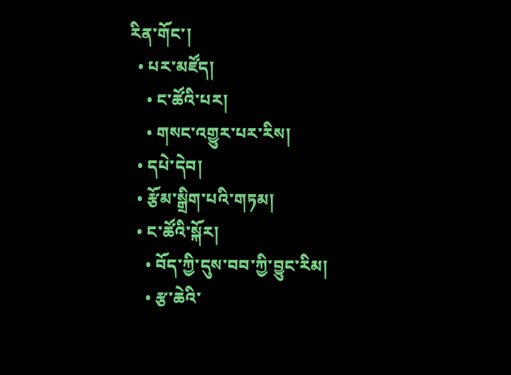རིན་གོང་།
  • པར་མཛོད།
    • ང་ཚོའི་པར།
    • གསང་འགྱུར་པར་རིས།
  • དཔེ་དེབ།
  • རྩོམ་སྒྲིག་པའི་གཏམ།
  • ང་ཚོའི་སྐོར།
    • བོད་ཀྱི་དུས་བབ་ཀྱི་བྱུང་རིམ།
    • རྩ་ཆེའི་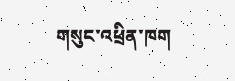གསུང་འཕྲིན་ཁག